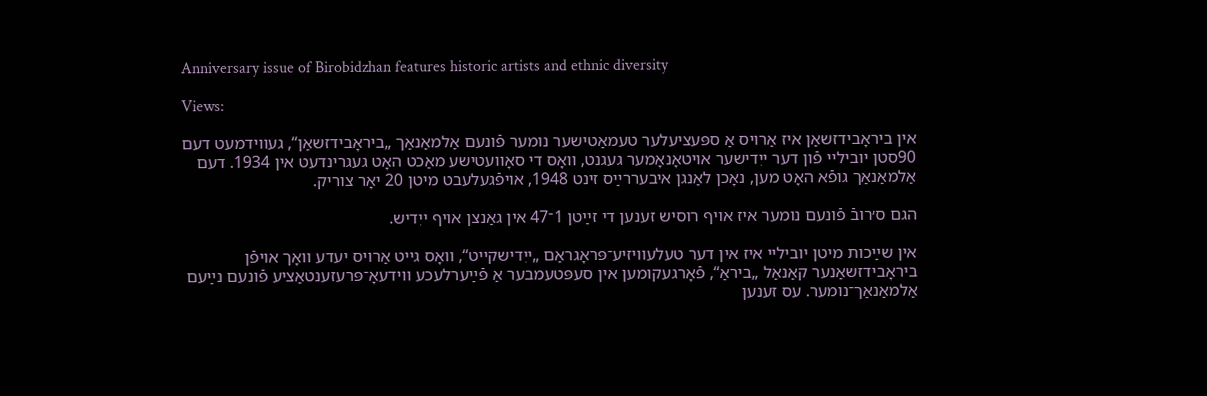Anniversary issue of Birobidzhan features historic artists and ethnic diversity

Views:

אין ביראָבידזשאַן איז אַרויס אַ ספּעציעלער טעמאַטישער נומער פֿונעם אַלמאַנאַך „ביראָבידזשאַן“, געווידמעט דעם 90סטן יוביליי פֿון דער ייִדישער אויטאָנאָמער געגנט, וואָס די סאָוועטישע מאַכט האָט געגרינדעט אין 1934. דעם אַלמאַנאַך גופֿא האָט מען, נאָכן לאַנגן איבעררײַס זינט 1948, אויפֿגעלעבט מיטן 20 יאָר צוריק.

הגם ס׳רובֿ פֿונעם נומער איז אויף רוסיש זענען די זײַטן 1־47 אין גאַנצן אויף ייִדיש.

אין שײַכות מיטן יוביליי איז אין דער טעלעוויזיע־פּראָגראַם „ייִדישקייט“, וואָס גייט אַרויס יעדע וואָך אויפֿן ביראָבידזשאַנער קאַנאַל „ביראַ“, פֿאָרגעקומען אין סעפּטעמבער אַ פֿײַערלעכע ווידעאָ־פּרעזענטאַציע פֿונעם נײַעם אַלמאַנאַך־נומער. עס זענען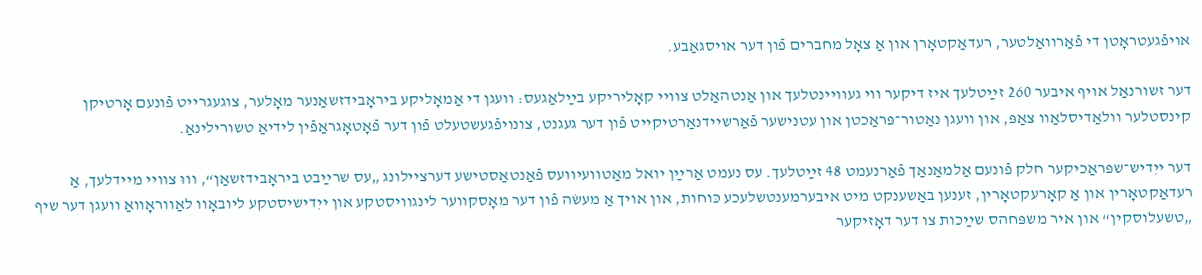אויפֿגעטראָטן די פֿאַרוואַלטער, רעדאַקטאָרן און אַ צאָל מחברים פֿון דער אויסגאַבע.

דער זשורנאַל אויף איבער 260 זײַטלעך איז דיקער ווי געוויינטלעך און אַנטהאַלט צוויי קאָליריקע בײַלאַגעס: וועגן די אַמאָליקע ביראָבידזשאַנער מאָלער, צוגעגרייט פֿונעם אָרטיקן קינסטלער וולאַדיסלאַוו צאַפּ, און וועגן נאַטור־פּראַכטן און עטנישער פֿאַרשיידנאַרטיקייט פֿון דער געגנט, צונויפֿגעשטעלט פֿון דער פֿאָטאָגראַפֿין לידיאַ טשורילינאַ.

דער ייִדיש־שפּראַכיקער חלק פֿונעם אַלמאַנאַך פֿאַרנעמט 48 זײַטלעך. עס נעמט אַרײַן יואל מאַטוועיוועס פֿאַנטאַסטישע דערציילונג „עס שרײַבט ביראָבידזשאַן“, וווּ צוויי מיידלעך, אַ רעדאַקטאָרין און אַ קאָרעקטאָרין, זענען באַשענקט מיט איבערמענטשלעכע כּוחות, און אויך אַ מעשׂה פֿון דער מאָסקווער לינגוויסטקע און ייִדישיסטקע ליובאָוו לאַווראָוואַ וועגן דער שיף „טשעלוסקין“ און איר משפּחהס שײַכות צו דער דאָזיקער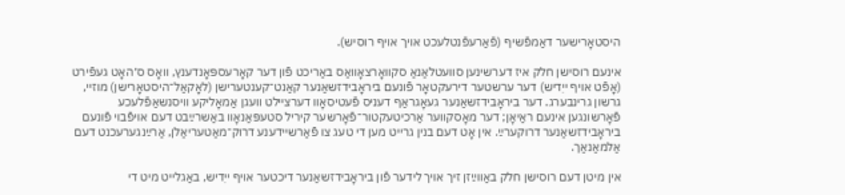היסטאָרישער דאַמפֿשיף (פֿאַרעפֿנטלעכט אויך אויף רוסיש).

אינעם רוסישן חלק איז דערשינען סוועטלאַנאַ סקוואָרצאָוואַס באַריכט פֿון דער קאָרעספּאָנדענץ, וואָס ס׳האָט געפֿירט (אָפֿט אויף ייִדיש) דער ערשטער דירעקטאָר פֿונעם ביראָבידזשאַנער קאַנט־קענטערישן (לאָקאַל־היסטאָרישן) מוזיי, גרשון גרינבערג. דער ביראָבידזשאַנער געאָגראַף דעניס פֿעטיסאָוו דערציילט וועגן אַמאָליקע וויסנשאַפֿלעכע פֿאָרשונגען אינעם ראַיאָן; דער מאָסקווער אַרכיטעקטור־פֿאָרשער קיריל סטעפּאַנאָוו באַשרײַבט דעם אויפֿבוי פֿונעם ביראָבידזשאַנער דרוקערײַ. אין אָט דעם בנין גרייט מען די טעג צו פֿאַרשיידענע דרוק־מאַטעריאַלן, אַרײַנגערעכנט דעם אַלמאַנאַך.

אין מיטן דעם רוסישן חלק באַווײַזן זיך אויך לידער פֿון ביראָבידזשאַנער דיכטער אויף ייִדיש, באַגלייט מיט די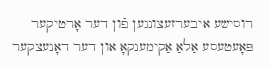רוסישע איבערזעצונגען פֿון דער אָרטיקער פּאָעטעסע אַלאַ אַקימענקאָ און דער דאָנעצקער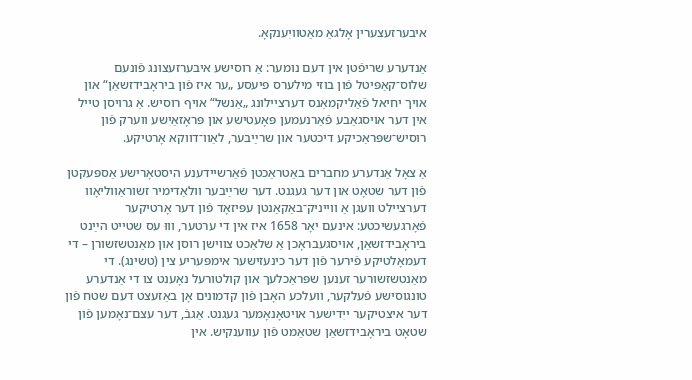איבערזעצערין אָלגאַ מאַטוויִענקאָ.

אַנדערע שריפֿטן אין דעם נומער: אַ רוסישע איבערזעצונג פֿונעם שלוס־קאַפּיטל פֿון בוזי מילערס פּיעסע „ער איז פֿון ביראָבידזשאַן“ און אויך יחיאל פֿאַליקמאַנס דערציילונג „אַנשל“ אויף רוסיש. אַ גרויסן טייל אין דער אויסגאַבע פֿאַרנעמען פּאָעטישע און פּראָזאַיִשע ווערק פֿון רוסיש־שפּראַכיקע דיכטער און שרײַבער, לאַוו־דווקא אָרטיקע.

אַ צאָל אַנדערע מחברים באַטראַכטן פֿאַרשיידענע היסטאָרישע אַספּעקטן פֿון דער שטאָט און דער געגנט. דער שרײַבער וולאַדימיר זשוראַווליאָוו דערציילט וועגן אַ ווייניק־באַקאַנטן עפּיזאָד פֿון דער אָרטיקער פֿאָרגעשיכטע: אינעם יאָר 1658 איז אין די ערטער, וווּ עס שטייט הײַנט ביראָבידזשאַן, אויסגעבראָכן אַ שלאַכט צווישן רוסן און מאַנטשזשורן – די דעמאָלטיקע פֿירער פֿון דער כינעזישער אימפּעריע צין (טשינג). די מאַנטשזשורער זענען שפּראַכלעך און קולטורעל נאָענט צו די אַנדערע טונגוסישע פֿעלקער, וועלכע האָבן פֿון קדמונים אָן באַזעצט דעם שטח פֿון דער איצטיקער ייִדישער אויטאָנאָמער געגנט. אַגבֿ, דער עצם־נאָמען פֿון שטאָט ביראָבידזשאַן שטאַמט פֿון עווענקיש. אין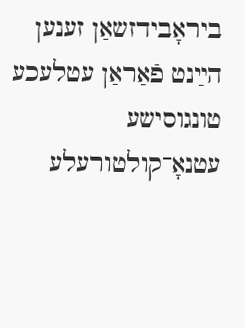ביראָבידזשאַן זענען הײַנט פֿאַראַן עטלעכע טונגוסישע עטנאָ־קולטורעלע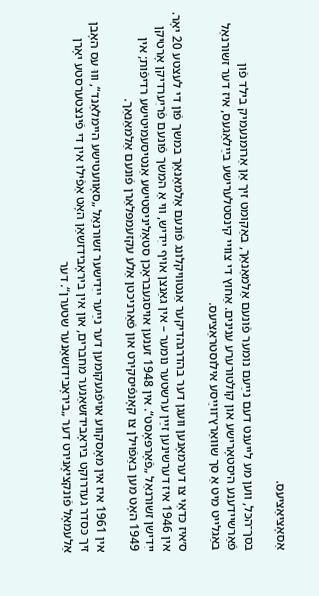אַסאָציאַציעס.

בסך־הכּל, ווען מע לייענט דעם נײַעם נומער פֿונעם אַלמאַנאַך, באַקומט זיך אַן אַרומנעמיק בילד פֿון פֿאַרשיידענע היסטאָרישע און קולטורערע ענינים. אַחוץ די צוויי קינסטלערישע בײַלאַגעס, איז דער זשורנאַל באַגלייט מיט אַ סך שוואַרץ־ווײַסע אילוסטראַציעס.

ס׳איז כּדאַי צו דערמאָנען וועגן דער בהדרגהדיקער אַנטוויקלונג פֿונעם אַלמאַנאַך במשך פֿון די לעצטע 20 יאָר. אין 1946 איז דערשינען זײַן ערשטער נומער – אין גאַנצן אויף ייִדיש, ווי אַ המשך פֿונעם פֿריִערדיקן אָרטיקן ייִדישן זשורנאַל „פֿאָרפּאָסט“. אין 1948 זענען אויסגעבראָכן סטאַליניסטישע אַנטיסעמיטישע רדיפֿות; אין 1949 האָט מען באַפֿוילן צו קאָנפֿיסקירט און פֿאַרניכטן אַלע עקזעמפּלאַרן פֿונעם אַלמאַנאַך.

אין 1961 איז אין מאָסקווע אויפֿגעקומען דער נײַער ייִדישער זשורנאַל „סאָוועטישע היימלאַנד“, וווּ עס האָבן זיך כּסדר געדרוקט ביראָבידזשאַנער מחברים, און אין ביראָבידזשאַן האָט אַפֿילו אין די פֿינצטערסטע יאָרן אַלעמאָל פֿונקציאָנירט דער „ביראָבידזשאַנער שטערן“. דער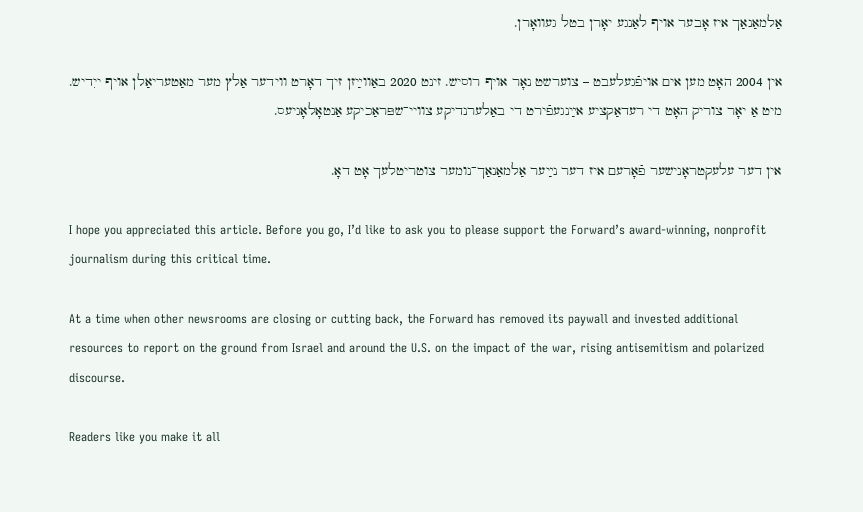אַלמאַנאַך איז אָבער אויף לאַנגע יאָרן בטל געוואָרן.

אין 2004 האָט מען אים אויפֿגעלעבט – צוערשט נאָר אויף רוסיש. זינט 2020 באַווײַזן זיך דאָרט ווידער אַלץ מער מאַטעריאַלן אויף ייִדיש. מיט אַ יאָר צוריק האָט די רעדאַקציע אײַנגעפֿירט די באַלערנדיקע צוויי־שפּראַכיקע אַנטאָלאָגיעס.

אין דער עלעקטראָנישער פֿאָרעם איז דער נײַער אַלמאַנאַך־נומער צוטריטלעך אָט דאָ.

I hope you appreciated this article. Before you go, I’d like to ask you to please support the Forward’s award-winning, nonprofit journalism during this critical time.

At a time when other newsrooms are closing or cutting back, the Forward has removed its paywall and invested additional resources to report on the ground from Israel and around the U.S. on the impact of the war, rising antisemitism and polarized discourse.

Readers like you make it all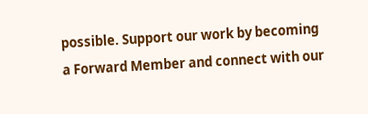possible. Support our work by becoming a Forward Member and connect with our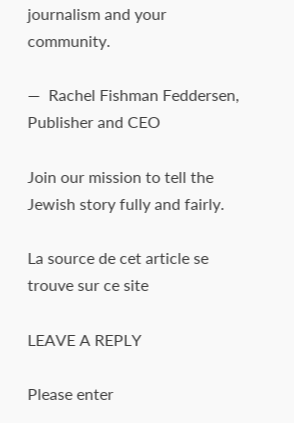journalism and your community.

—  Rachel Fishman Feddersen, Publisher and CEO

Join our mission to tell the Jewish story fully and fairly.

La source de cet article se trouve sur ce site

LEAVE A REPLY

Please enter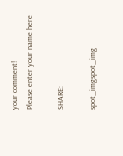your comment!
Please enter your name here

SHARE:

spot_imgspot_img